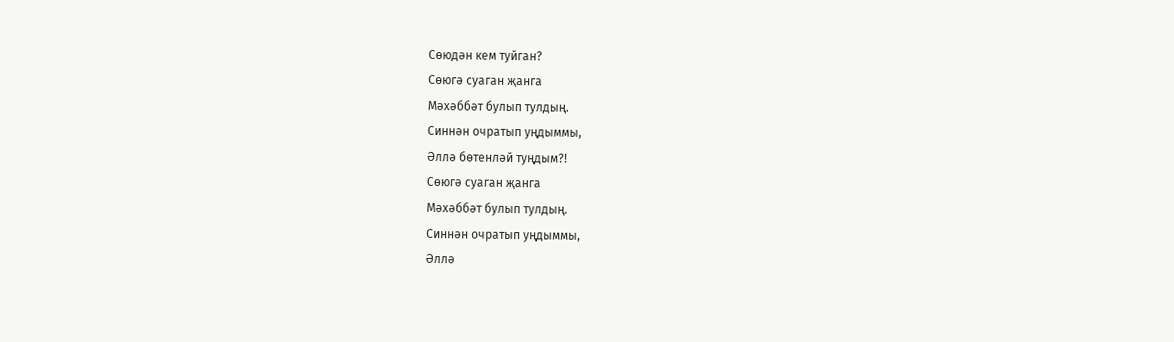Сөюдән кем туйган?
Сөюгә суаган җанга
Мәхәббәт булып тулдың.
Синнән очратып уңдыммы,
Әллә бөтенләй туңдым?!
Сөюгә суаган җанга
Мәхәббәт булып тулдың.
Синнән очратып уңдыммы,
Әллә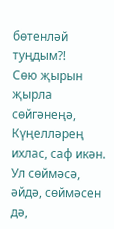бөтенләй туңдым?!
Сөю җырын җырла сөйгәнеңә,
Күңелләрең ихлас, саф икән.
Ул сөймәсә, әйдә, сөймәсен дә,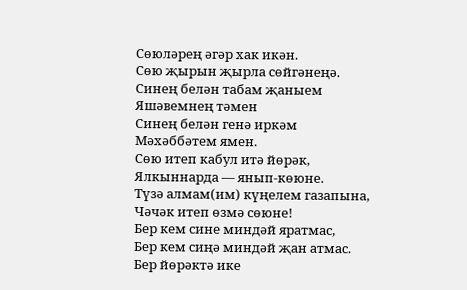Сөюләрең әгәр хак икән.
Сөю җырын җырла сөйгәнеңә.
Синең белән табам җаныем
Яшәвемнең тәмен
Синең белән генә иркәм
Мәхәббәтем ямен.
Сөю итеп кабул итә йөрәк,
Ялкыннарда — янып-көюне.
Түзә алмам(им) күңелем газапына,
Чәчәк итеп өзмә сөюне!
Бер кем сине миндәй яратмас,
Бер кем сиңә миндәй җан атмас.
Бер йөрәктә ике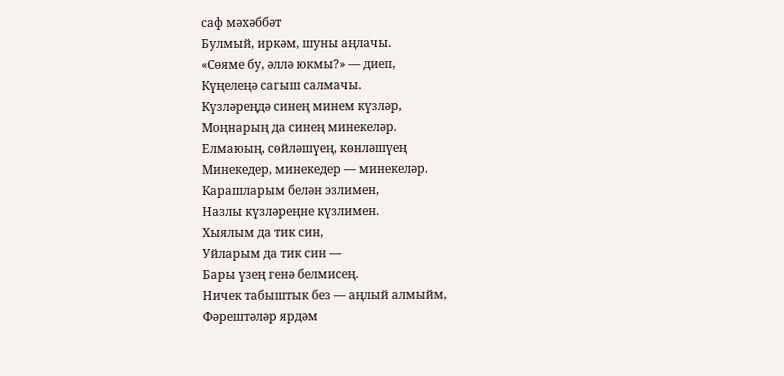саф мәхәббәт
Булмый, иркәм, шуны аңлачы.
«Сөяме бу, әллә юкмы?» — диеп,
Күңелеңә сагыш салмачы.
Күзләреңдә синең минем күзләр,
Моңнарың да синең минекеләр.
Елмаюың, сөйләшүең, көнләшүең
Минекедер, минекедер — минекеләр.
Карашларым белән эзлимен,
Назлы күзләреңне күзлимен.
Хыялым да тик син,
Уйларым да тик син —
Бары үзең генә белмисең.
Ничек табыштык без — аңлый алмыйм,
Фәрештәләр ярдәм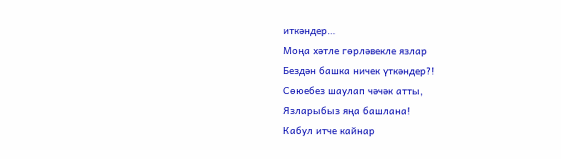иткәндер…
Моңа хәтле гөрләвекле язлар
Бездән башка ничек үткәндер?!
Сөюебез шаулап чәчәк атты,
Язларыбыз яңа башлана!
Кабул итче кайнар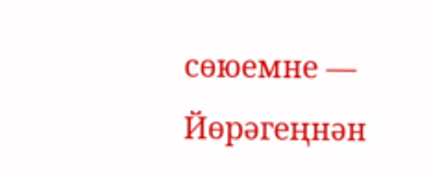сөюемне —
Йөрәгеңнән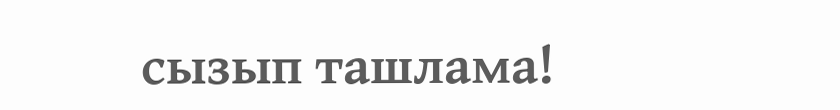сызып ташлама!